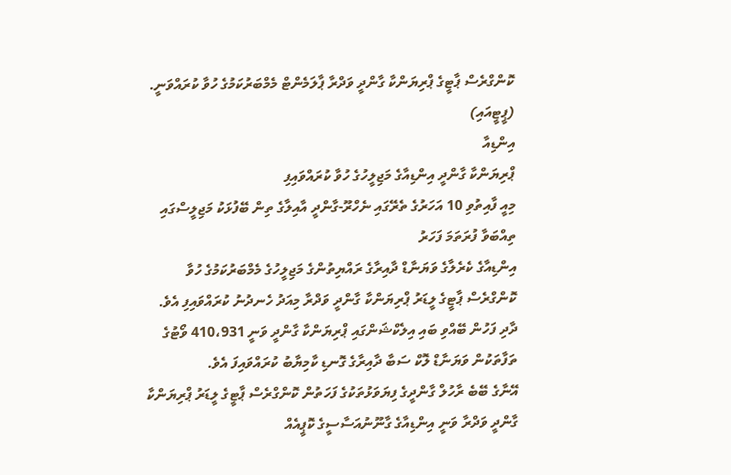ކޮންގްރެސް ޕާޓީގެ ޕްރިޔަންކާ ގާންދީ ވަދްރާ ޕާލަމެންޓް މެމްބަރުކަމުގެ ހުވާ ކުރައްވަނީ. (ޕީޓީއައި)
އިންޑިއާ
ޕްރިޔަންކާ ގާންދީ އިންޑިއާގެ މަޖިލީހުގެ ހުވާ ކުރައްވައިފި
މިއީ ފާއިތުވި 10 އަހަރުގެ ތެރޭގައި ނެހްރޫ-ގާންދީ އާއިލާގެ ތިން ބޭފުޅަކު މަޖިލީސްގައި ތިއްބަވާ ފުރަތަމަ ފަހަރު
އިންޑިއާގެ ކެރެލާގެ ވަޔަނާޑް ދާއިރާގެ ރައްޔިތުންގެ މަޖިލީހުގެ މެމްބަރުކަމުގެ ހުވާ ކޮންގްރެސް ޕާޓީގެ ލީޑަރު ޕްރިޔަންކާ ގާންދީ ވަދްރާ މިއަދު ހެނދުނު ކުރައްވައިފި އެވެ.
ދާދި ފަހުން ބޭއްވި ބައި އިލެކްޝަންގައި ޕްރިޔަންކާ ގާންދީ ވަނީ 410،931 ވޯޓުގެ ތަފާތަކުން ވަޔަނާޑް ލޮކް ސަބާ ދާއިރާގެ ގޮނޑި ކާމިޔާބު ކުރައްވައިފަ އެވެ.
އޭނާގެ ބޭބެ ރާހުލް ގާންދީގެ ފިޔަވަޅުތަކުގެ ފަހަތުން ކޮންގްރެސް ޕާޓީގެ ލީޑަރު ޕްރިޔަންކާ ގާންދީ ވަދްރާ ވަނީ އިންޑިއާގެ ގާނޫނުއަސާސީގެ ކޮޕީއެއް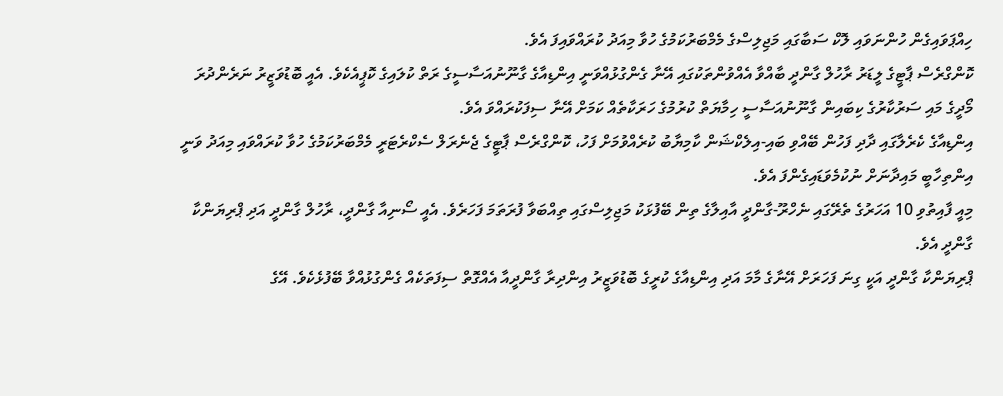ހިއްޕަވައިގެން ހުންނަވައި ލޮކް ސަބާގައި މަޖިލިސްގެ މެމްބަރުކަމުގެ ހުވާ މިއަދު ކުރައްވައިފަ އެވެ.
ކޮންގްރެސް ޕާޓީގެ ލީޑަރު ރާހުލް ގާންދީ ބާއްވާ އެއްވުންތަކުގައި އޭނާ ގެންގުޅުއްވަނީ އިންޑިއާގެ ގާނޫނުއަސާސީގެ ރަތް ކުލައިގެ ކޮޕީއެކެވެ. އެއީ ބޮޑުވަޒީރު ނަރެންދުރަ މޯދީގެ މައި ސަރުކާރުގެ ކިބައިން ގާނޫނުއަސާސީ ހިމާޔަތް ކުރުމުގެ ހަރަކާތެއް ކަމަށް އޭނާ ސިފަކުރައްވަ އެވެ.
އިންޑިއާގެ ކެރެލާގައި ދާދި ފަހުން ބޭއްވި ބައި-އިލެކްޝަން ކާމިޔާބު ކުރެއްވުމަށް ފަހު، ކޮންގްރެސް ޕާޓީގެ ޖެނެރަލް ސެކްރެޓަރީ މެމްބަރުކަމުގެ ހުވާ ކުރައްވައި މިއަދު ވަނީ އިންތިހާބީ މައިދާނަށް ނުކުމެވަޑައިގެންފަ އެވެ.
މިއީ ފާއިތުވި 10 އަހަރުގެ ތެރޭގައި ނެހްރޫ-ގާންދީ އާއިލާގެ ތިން ބޭފުޅަކު މަޖިލިސްގައި ތިއްބަވާ ފުރަތަމަ ފަހަރެވެ. އެއީ ސޯނިއާ ގާންދީ، ރާހުލް ގާންދީ އަދި ޕްރިޔަންކާ ގާންދީ އެވެ.
ޕްރިޔަންކާ ގާންދީ އަކީ ގިނަ ފަހަރަށް އޭނާގެ މާމަ އަދި އިންޑިއާގެ ކުރީގެ ބޮޑުވަޒީރު އިންދިރާ ގާންދީއާ އެއްގޮތް ސިފަތަކެއް ގެންގުޅުއްވާ ބޭފުޅެކެވެ. އޭގެ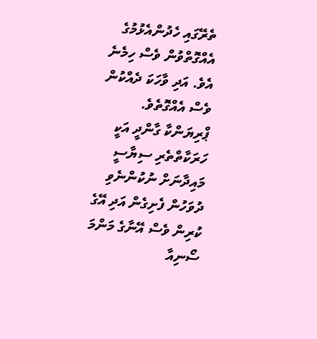ތެރޭގައި ހެދުންއެޅުމުގެ އެއްގޮތްވުން ވެސް ހިމެނެ އެވެ. އަދި ވާހަކަ ދެއްކުން ވެސް އެއްގޮތެވެ.
ޕްރިޔަންކާ ގާންދީ އަކީ ހަރަކާތްތެރި ސިޔާސީ މައިދާނަށް ނުކުންނެވި ދުވަހުން ފެށިގެން އަދި އޭގެ ކުރިން ވެސް އޭނާގެ މަންމަ ސޯނިއާ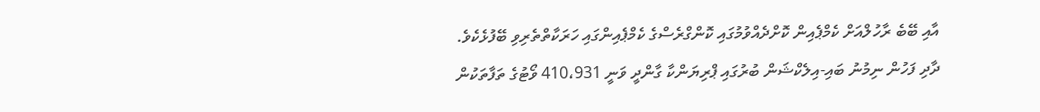އާއި ބޭބެ ރާހުލްއަށް ކެމްޕެއިން ކޮށްދެއްވުމުގައި ކޮންގްރެސްގެ ކެމްޕެއިންގައި ހަރަކާތްތެރިވި ބޭފުޅެކެވެ.
ދާދި ފަހުން ނިމުނު ބައި-އިލެކްޝަން ބުރުގައި ޕްރިޔަންކާ ގާންދީ ވަނީ 410،931 ވޯޓުގެ ތަފާތަކުން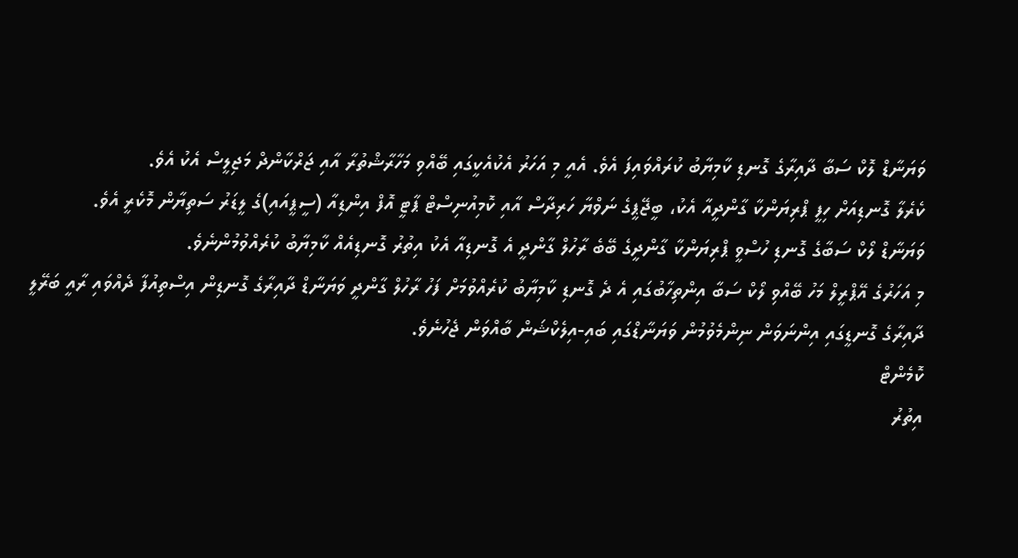ވަޔަނާޑް ލޮކް ސަބާ ދާއިރާގެ ގޮނޑި ކާމިޔާބު ކުރައްވައިފަ އެވެ. އެއީ މި އަހަރު އެކުއެކީގައި ބޭއްވި މަހާރާޝްތުރާ އާއި ޖަރްކާންދް މަޖިލީސް އެކު އެވެ.
ކެރެލާ ގޮނޑިއަށް ހިފީ ޕްރިޔަންކާ ގާންދީއާ އެކު، ބީޖޭޕީގެ ނަވްޔާ ހަރިދާސް އާއި ކޮމިއުނިސްޓް ޕާޓީ އޮފް އިންޑިއާ (ސީޕީއައި)ގެ ލީޑަރު ސަތިޔާން މޮކެރީ އެވެ.
ވަޔަނާޑް ލޯކް ސަބާގެ ގޮނޑި ހުސްވީ ޕްރިޔަންކާ ގާންދީގެ ބޭބެ ރާހުލް ގާންދީ އެ ގޮނޑިއާ އެކު އިތުރު ގޮނޑިއެއް ކާމިޔާބު ކުރެއްވުމުންނެވެ.
މި އަހަރުގެ އޭޕްރީލް މަހު ބޭއްވި ލޯކް ސަބާ އިންތިހާބުގައި އެ ދެ ގޮނޑި ކާމިޔާބު ކުރެއްވުމަށް ފަހު ރާހުލް ގާންދީ ވަޔަނާޑް ދާއިރާގެ ގޮނޑިން އިސްތިއުފާ ދެއްވައި ރާއީ ބަރޭލީ ދާއިރާގެ ގޮނޑީގައި އިންނަވަން ނިންމެވުމުން ވަޔަނާޑްގައި ބައި-އިލެކްޝަން ބާއްވަން ޖެހުނެވެ.
ކޮމެންޓް
އިތުރު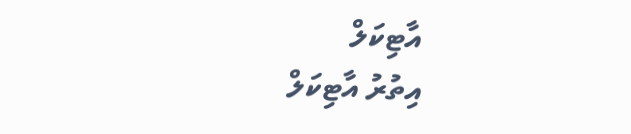އާޓިކަލް
އިތުރު އާޓިކަލް